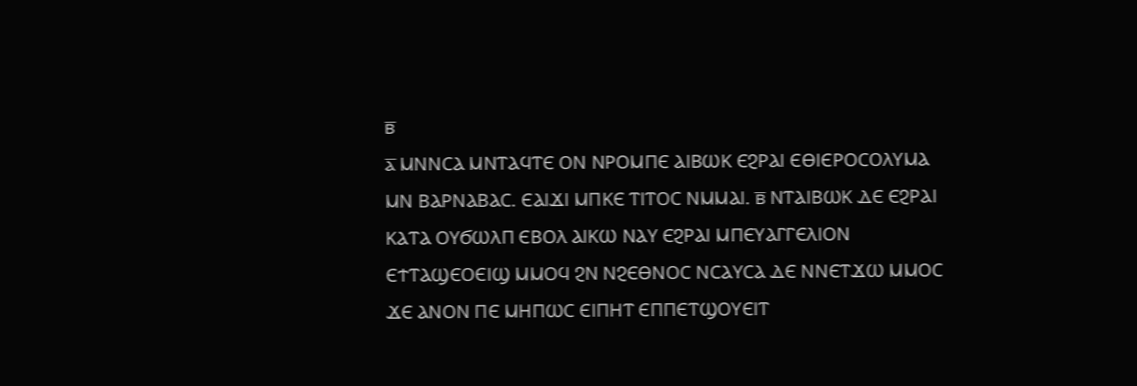ⲃ̅
ⲁ̅ ⲘⲚⲚⲤⲀ ⲘⲚⲦⲀϤⲦⲈ ⲞⲚ ⲚⲢⲞⲘⲠⲈ ⲀⲒⲂⲰⲔ ⲈϨⲢⲀⲒ ⲈⲐⲒⲈⲢⲞⲤⲞⲖⲨⲘⲀ ⲘⲚ ⲂⲀⲢⲚⲀⲂⲀⲤ. ⲈⲀⲒϪⲒ ⲘⲠⲔⲈ ⲦⲒⲦⲞⲤ ⲚⲘⲘⲀⲒ. ⲃ̅ ⲚⲦⲀⲒⲂⲰⲔ ⲆⲈ ⲈϨⲢⲀⲒ ⲔⲀⲦⲀ ⲞⲨϬⲰⲖⲠ ⲈⲂⲞⲖ ⲀⲒⲔⲰ ⲚⲀⲨ ⲈϨⲢⲀⲒ ⲘⲠⲈⲨⲀⲄⲄⲈⲖⲒⲞⲚ ⲈϮⲦⲀϢⲈⲞⲈⲒϢ ⲘⲘⲞϤ ϨⲚ ⲚϨⲈⲐⲚⲞⲤ ⲚⲤⲀⲨⲤⲀ ⲆⲈ ⲚⲚⲈⲦϪⲰ ⲘⲘⲞⲤ ϪⲈ ⲀⲚⲞⲚ ⲠⲈ ⲘⲎⲠⲰⲤ ⲈⲒⲠⲎⲦ ⲈⲠⲠⲈⲦϢⲞⲨⲈⲒⲦ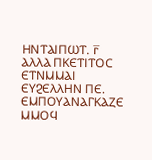ⲎⲚⲦⲀⲒⲠⲰⲦ. ⲅ̅ ⲀⲖⲖⲀ ⲠⲔⲈⲦⲒⲦⲞⲤ ⲈⲦⲚⲘⲘⲀⲒ ⲈⲨϨⲈⲖⲖⲎⲚ ⲠⲈ. ⲈⲘⲠⲞⲨⲀⲚⲀⲄⲔⲀⲌⲈ ⲘⲘⲞϤ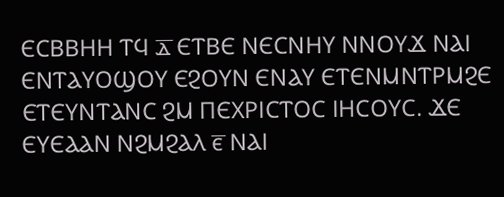ⲈⲤⲂⲂⲎⲎ ⲦϤ ⲇ̅ ⲈⲦⲂⲈ ⲚⲈⲤⲚⲎⲨ ⲚⲚⲞⲨϪ ⲚⲀⲒ ⲈⲚⲦⲀⲨⲞϢⲞⲨ ⲈϨⲞⲨⲚ ⲈⲚⲀⲨ ⲈⲦⲈⲚⲘⲚⲦⲢⲘϨⲈ ⲈⲦⲈⲨⲚⲦⲀⲚⲤ ϨⲘ ⲠⲈⲬⲢⲒⲤⲦⲞⲤ ⲒⲎⲤⲞⲨⲤ. ϪⲈ ⲈⲨⲈⲀⲀⲚ ⲚϨⲘϨⲀⲖ ⲉ̅ ⲚⲀⲒ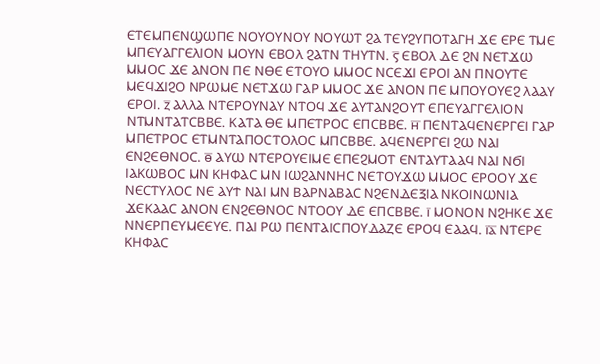ⲈⲦⲈⲘⲠⲈⲚϢⲰⲠⲈ ⲚⲞⲨⲞⲨⲚⲞⲨ ⲚⲞⲨⲰⲦ ϨⲀ ⲦⲈⲨϨⲨⲠⲞⲦⲀⲄⲎ ϪⲈ ⲈⲢⲈ ⲦⲘⲈ ⲘⲠⲈⲨⲀⲄⲄⲈⲖⲒⲞⲚ ⲘⲞⲨⲚ ⲈⲂⲞⲖ ϨⲀⲦⲚ ⲦⲎⲨⲦⲚ. ⲋ̅ ⲈⲂⲞⲖ ⲆⲈ ϨⲚ ⲚⲈⲦϪⲰ ⲘⲘⲞⲤ ϪⲈ ⲀⲚⲞⲚ ⲠⲈ ⲚⲐⲈ ⲈⲦⲞⲨⲞ ⲘⲘⲞⲤ ⲚⲤⲈϪⲒ ⲈⲢⲞⲒ ⲀⲚ ⲠⲚⲞⲨⲦⲈ ⲘⲈϤϪⲒϨⲞ ⲚⲢⲰⲘⲈ ⲚⲈⲦϪⲰ ⲄⲀⲢ ⲘⲘⲞⲤ ϪⲈ ⲀⲚⲞⲚ ⲠⲈ ⲘⲠⲞⲨⲞⲨⲈϨ ⲖⲀⲀⲨ ⲈⲢⲞⲒ. ⲍ̅ ⲀⲖⲖⲀ ⲚⲦⲈⲢⲞⲨⲚⲀⲨ ⲚⲦⲞϤ ϪⲈ ⲀⲨⲦⲀⲚϨⲞⲨⲦ ⲈⲠⲈⲨⲀⲄⲄⲈⲖⲒⲞⲚ ⲚⲦⲘⲚⲦⲀⲦⲤⲂⲂⲈ. ⲔⲀⲦⲀ ⲐⲈ ⲘⲠⲈⲦⲢⲞⲤ ⲈⲠⲤⲂⲂⲈ. ⲏ̅ ⲠⲈⲚⲦⲀϤⲈⲚⲈⲢⲄⲈⲒ ⲄⲀⲢ ⲘⲠⲈⲦⲢⲞⲤ ⲈⲦⲘⲚⲦⲀⲠⲞⲤⲦⲞⲖⲞⲤ ⲘⲠⲤⲂⲂⲈ. ⲀϤⲈⲚⲈⲢⲄⲈⲒ ϨⲰ ⲚⲀⲒ ⲈⲚϨⲈⲐⲚⲞⲤ. ⲑ̅ ⲀⲨⲰ ⲚⲦⲈⲢⲞⲨⲈⲒⲘⲈ ⲈⲠⲈϨⲘⲞⲦ ⲈⲚⲦⲀⲨⲦⲀⲀϤ ⲚⲀⲒ ⲚϬⲒ ⲒⲀⲔⲰⲂⲞⲤ ⲘⲚ ⲔⲎⲪⲀⲤ ⲘⲚ ⲒⲰϨⲀⲚⲚⲎⲤ ⲚⲈⲦⲞⲨϪⲰ ⲘⲘⲞⲤ ⲈⲢⲞⲞⲨ ϪⲈ ⲚⲈⲤⲦⲨⲖⲞⲤ ⲚⲈ ⲀⲨϮ ⲚⲀⲒ ⲘⲚ ⲂⲀⲢⲚⲀⲂⲀⲤ ⲚϨⲈⲚⲆⲈⲜⲒⲀ ⲚⲔⲞⲒⲚⲰⲚⲒⲀ ϪⲈⲔⲀⲀⲤ ⲀⲚⲞⲚ ⲈⲚϨⲈⲐⲚⲞⲤ ⲚⲦⲞⲞⲨ ⲆⲈ ⲈⲠⲤⲂⲂⲈ. ⲓ̅ ⲘⲞⲚⲞⲚ ⲚϨⲎⲔⲈ ϪⲈ ⲚⲚⲈⲢⲠⲈⲨⲘⲈⲈⲨⲈ. ⲠⲀⲒ ⲢⲰ ⲠⲈⲚⲦⲀⲒⲤⲠⲞⲨⲆⲀⲌⲈ ⲈⲢⲞϤ ⲈⲀⲀϤ. ⲓ̅ⲁ̅ ⲚⲦⲈⲢⲈ ⲔⲎⲪⲀⲤ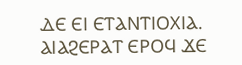ⲆⲈ ⲈⲒ ⲈⲦⲀⲚⲦⲒⲞⲬⲒⲀ. ⲀⲒⲀϨⲈⲢⲀⲦ ⲈⲢⲞϤ ϪⲈ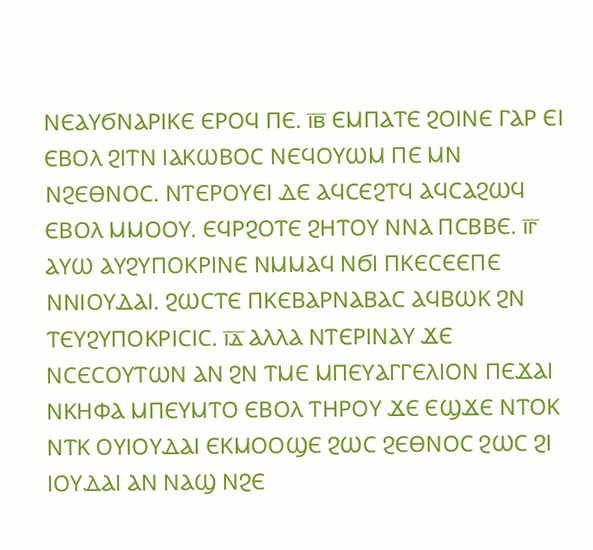ⲚⲈⲀⲨϬⲚⲀⲢⲒⲔⲈ ⲈⲢⲞϤ ⲠⲈ. ⲓ̅ⲃ̅ ⲈⲘⲠⲀⲦⲈ ϨⲞⲒⲚⲈ ⲄⲀⲢ ⲈⲒ ⲈⲂⲞⲖ ϨⲒⲦⲚ ⲒⲀⲔⲰⲂⲞⲤ ⲚⲈϤⲞⲨⲰⲘ ⲠⲈ ⲘⲚ ⲚϨⲈⲐⲚⲞⲤ. ⲚⲦⲈⲢⲞⲨⲈⲒ ⲆⲈ ⲀϤⲤⲈϨⲦϤ ⲀϤⲤⲀϨⲰϤ ⲈⲂⲞⲖ ⲘⲘⲞⲞⲨ. ⲈϤⲢϨⲞⲦⲈ ϨⲎⲦⲞⲨ ⲚⲚⲀ ⲠⲤⲂⲂⲈ. ⲓ̅ⲅ̅ ⲀⲨⲰ ⲀⲨϨⲨⲠⲞⲔⲢⲒⲚⲈ ⲚⲘⲘⲀϤ ⲚϬⲒ ⲠⲔⲈⲤⲈⲈⲠⲈ ⲚⲚⲒⲞⲨⲆⲀⲒ. ϨⲰⲤⲦⲈ ⲠⲔⲈⲂⲀⲢⲚⲀⲂⲀⲤ ⲀϤⲂⲰⲔ ϨⲚ ⲦⲈⲨϨⲨⲠⲞⲔⲢⲒⲤⲒⲤ. ⲓ̅ⲇ̅ ⲀⲖⲖⲀ ⲚⲦⲈⲢⲒⲚⲀⲨ ϪⲈ ⲚⲤⲈⲤⲞⲨⲦⲰⲚ ⲀⲚ ϨⲚ ⲦⲘⲈ ⲘⲠⲈⲨⲀⲄⲄⲈⲖⲒⲞⲚ ⲠⲈϪⲀⲒ ⲚⲔⲎⲪⲀ ⲘⲠⲈⲨⲘⲦⲞ ⲈⲂⲞⲖ ⲦⲎⲢⲞⲨ ϪⲈ ⲈϢϪⲈ ⲚⲦⲞⲔ ⲚⲦⲔ ⲞⲨⲒⲞⲨⲆⲀⲒ ⲈⲔⲘⲞⲞϢⲈ ϨⲰⲤ ϨⲈⲐⲚⲞⲤ ϨⲰⲤ ϨⲒ ⲒⲞⲨⲆⲀⲒ ⲀⲚ ⲚⲀϢ ⲚϨⲈ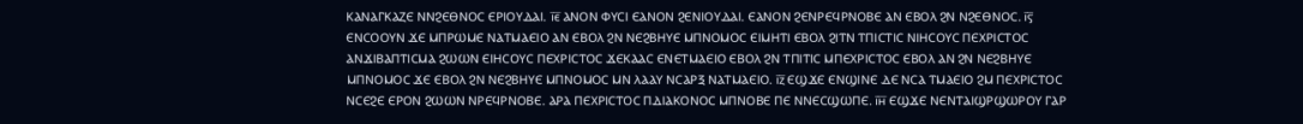ⲔⲀⲚⲀⲄⲔⲀⲌⲈ ⲚⲚϨⲈⲐⲚⲞⲤ ⲈⲢⲒⲞⲨⲆⲀⲒ. ⲓ̅ⲉ̅ ⲀⲚⲞⲚ ⲪⲨⲤⲒ ⲈⲀⲚⲞⲚ ϨⲈⲚⲒⲞⲨⲆⲀⲒ. ⲈⲀⲚⲞⲚ ϨⲈⲚⲢⲈϤⲢⲚⲞⲂⲈ ⲀⲚ ⲈⲂⲞⲖ ϨⲚ ⲚϨⲈⲐⲚⲞⲤ. ⲓ̅ⲋ̅ ⲈⲚⲤⲞⲞⲨⲚ ϪⲈ ⲘⲠⲢⲰⲘⲈ ⲚⲀⲦⲘⲀⲈⲒⲞ ⲀⲚ ⲈⲂⲞⲖ ϨⲚ ⲚⲈϨⲂⲎⲨⲈ ⲘⲠⲚⲞⲘⲞⲤ ⲈⲒⲘⲎⲦⲒ ⲈⲂⲞⲖ ϨⲒⲦⲚ ⲦⲠⲒⲤⲦⲒⲤ ⲚⲒⲎⲤⲞⲨⲤ ⲠⲈⲬⲢⲒⲤⲦⲞⲤ ⲀⲚϪⲒⲂⲀⲠⲦⲒⲤⲘⲀ ϨⲰⲰⲚ ⲈⲒⲎⲤⲞⲨⲤ ⲠⲈⲬⲢⲒⲤⲦⲞⲤ ϪⲈⲔⲀⲀⲤ ⲈⲚⲈⲦⲘⲀⲈⲒⲞ ⲈⲂⲞⲖ ϨⲚ ⲦⲠⲒⲦⲒⲤ ⲘⲠⲈⲬⲢⲒⲤⲦⲞⲤ ⲈⲂⲞⲖ ⲀⲚ ϨⲚ ⲚⲈϨⲂⲎⲨⲈ ⲘⲠⲚⲞⲘⲞⲤ ϪⲈ ⲈⲂⲞⲖ ϨⲚ ⲚⲈϨⲂⲎⲨⲈ ⲘⲠⲚⲞⲘⲞⲤ ⲘⲚ ⲖⲀⲀⲨ ⲚⲤⲀⲢⲜ ⲚⲀⲦⲘⲀⲈⲒⲞ. ⲓ̅ⲍ̅ ⲈϢϪⲈ ⲈⲚϢⲒⲚⲈ ⲆⲈ ⲚⲤⲀ ⲦⲘⲀⲈⲒⲞ ϨⲘ ⲠⲈⲬⲢⲒⲤⲦⲞⲤ ⲚⲤⲈϨⲈ ⲈⲢⲞⲚ ϨⲰⲰⲚ ⲚⲢⲈϤⲢⲚⲞⲂⲈ. ⲀⲢⲀ ⲠⲈⲬⲢⲒⲤⲦⲞⲤ ⲠⲆⲒⲀⲔⲞⲚⲞⲤ ⲘⲠⲚⲞⲂⲈ ⲠⲈ ⲚⲚⲈⲤϢⲰⲠⲈ. ⲓ̅ⲏ̅ ⲈϢϪⲈ ⲚⲈⲚⲦⲀⲒϢⲢϢⲰⲢⲞⲨ ⲄⲀⲢ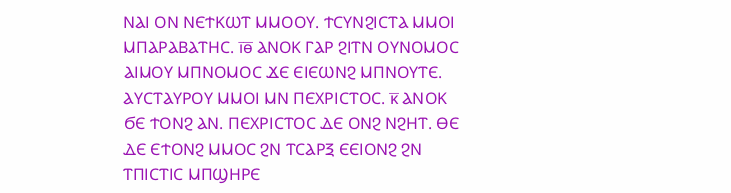ⲚⲀⲒ ⲞⲚ ⲚⲈϮⲔⲰⲦ ⲘⲘⲞⲞⲨ. ϮⲤⲨⲚϨⲒⲤⲦⲀ ⲘⲘⲞⲒ ⲘⲠⲀⲢⲀⲂⲀⲦⲎⲤ. ⲓ̅ⲑ̅ ⲀⲚⲞⲔ ⲄⲀⲢ ϨⲒⲦⲚ ⲞⲨⲚⲞⲘⲞⲤ ⲀⲒⲘⲞⲨ ⲘⲠⲚⲞⲘⲞⲤ ϪⲈ ⲈⲒⲈⲰⲚϨ ⲘⲠⲚⲞⲨⲦⲈ. ⲀⲨⲤⲦⲀⲨⲢⲞⲨ ⲘⲘⲞⲒ ⲘⲚ ⲠⲈⲬⲢⲒⲤⲦⲞⲤ. ⲕ̅ ⲀⲚⲞⲔ ϬⲈ ϮⲞⲚϨ ⲀⲚ. ⲠⲈⲬⲢⲒⲤⲦⲞⲤ ⲆⲈ ⲞⲚϨ ⲚϨⲎⲦ. ⲐⲈ ⲆⲈ ⲈϮⲞⲚϨ ⲘⲘⲞⲤ ϨⲚ ⲦⲤⲀⲢⲜ ⲈⲈⲒⲞⲚϨ ϨⲚ ⲦⲠⲒⲤⲦⲒⲤ ⲘⲠϢⲎⲢⲈ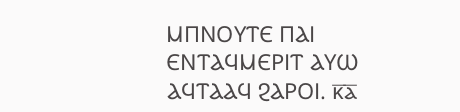ⲘⲠⲚⲞⲨⲦⲈ ⲠⲀⲒ ⲈⲚⲦⲀϤⲘⲈⲢⲒⲦ ⲀⲨⲰ ⲀϤⲦⲀⲀϤ ϨⲀⲢⲞⲒ. ⲕ̅ⲁ̅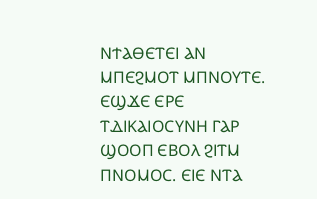ⲚϮⲀⲐⲈⲦⲈⲒ ⲀⲚ ⲘⲠⲈϨⲘⲞⲦ ⲘⲠⲚⲞⲨⲦⲈ. ⲈϢϪⲈ ⲈⲢⲈ ⲦⲆⲒⲔⲀⲒⲞⲤⲨⲚⲎ ⲄⲀⲢ ϢⲞⲞⲠ ⲈⲂⲞⲖ ϨⲒⲦⲘ ⲠⲚⲞⲘⲞⲤ. ⲈⲒⲈ ⲚⲦⲀ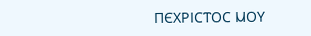ⲠⲈⲬⲢⲒⲤⲦⲞⲤ ⲘⲞⲨ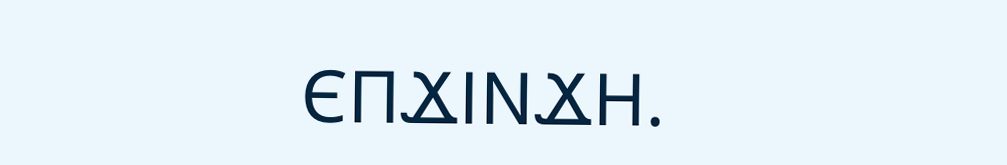ⲈⲠϪⲒⲚϪⲎ.